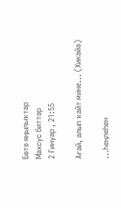Бөтә яңылыҡтар
Махсус биттәр
2 Ғинуар , 21:55

Ағай, алып ҡайт мине... (Хикәйә)

...Һеңлеһен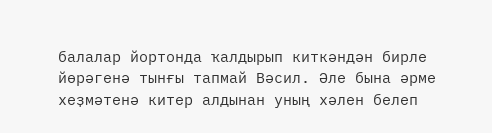балалар йортонда ҡалдырып киткәндән бирле йөрәгенә тынғы тапмай Вәсил. Әле бына әрме хеҙмәтенә китер алдынан уның хәлен белеп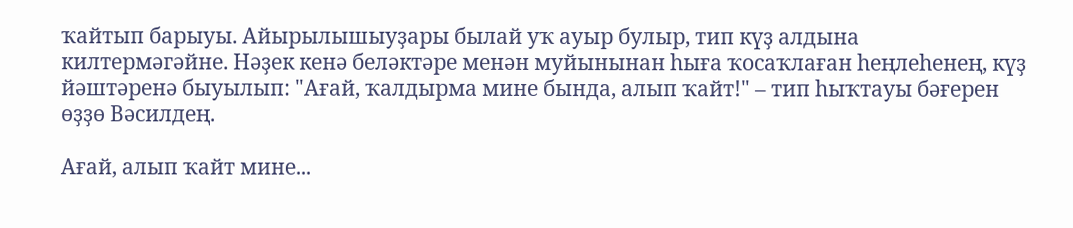ҡайтып барыуы. Айырылышыуҙары былай уҡ ауыр булыр, тип күҙ алдына килтермәгәйне. Нәҙек кенә беләктәре менән муйынынан һыға ҡосаҡлаған һеңлеһенең, күҙ йәштәренә быуылып: "Ағай, ҡалдырма мине бында, алып ҡайт!" – тип һыҡтауы бәғерен өҙҙө Вәсилдең.

Ағай, алып ҡайт мине...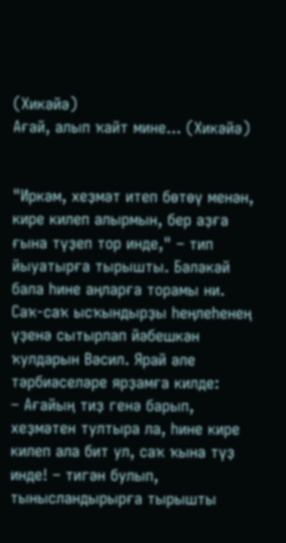(Хикәйә)
Ағай, алып ҡайт мине... (Хикәйә)


"Иркәм, хеҙмәт итеп бөтөү менән, кире килеп алырмын, бер аҙға ғына түҙеп тор инде," – тип йыуатырға тырышты. Бәләкәй бала һине аңларға торамы ни. Саҡ-саҡ ысҡындырҙы һеңлеһенең үҙенә сытырлап йәбешкән ҡулдарын Вәсил. Ярай әле тәрбиәселәре ярҙамға килде:
– Ағайың тиҙ генә барып, хеҙмәтен тултыра ла, һине кире килеп ала бит ул, саҡ ҡына түҙ инде! – тигән булып, тынысландырырға тырышты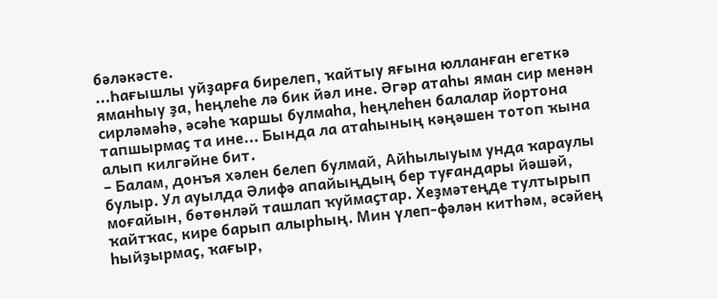бәләкәсте.
...Һағышлы уйҙарға бирелеп, ҡайтыу яғына юлланған егеткә яманһыу ҙа, һеңлеһе лә бик йәл ине. Әгәр атаһы яман сир менән сирләмәһә, әсәһе ҡаршы булмаһа, һеңлеһен балалар йортона тапшырмаҫ та ине... Бында ла атаһының кәңәшен тотоп ҡына алып килгәйне бит.
– Балам, донъя хәлен белеп булмай, Айһылыуым унда ҡараулы булыр. Ул ауылда Әлифә апайыңдың бер туғандары йәшәй, моғайын, бөтөнләй ташлап ҡуймаҫтар. Хеҙмәтеңде тултырып ҡайтҡас, кире барып алырһың. Мин үлеп-фәлән китһәм, әсәйең һыйҙырмаҫ, ҡағыр,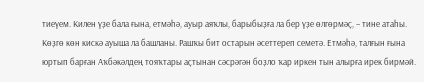тиеүем. Килен үҙе бала ғына, етмәһә, ауыр аяҡлы, барыбыҙға ла бер үҙе өлгөрмәҫ, – тине атаһы.
Көҙгө көн кискә ауыша ла башланы. Рашҡы бит остарын әсеттереп семетә. Етмәһә, талғын ғына юртып барған Аҡбәкәлдең тояҡтары аҫтынан сәсрәгән боҙло ҡар иркен тын алырға ирек бирмәй.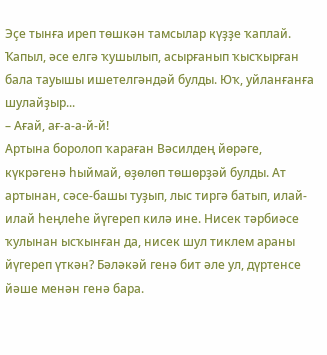Эҫе тынға иреп төшкән тамсылар күҙҙе ҡаплай. Ҡапыл, әсе елгә ҡушылып, асырғанып ҡысҡырған бала тауышы ишетелгәндәй булды. Юҡ, уйланғанға шулайҙыр...
– Ағай, ағ-а-а-й-й!
Артына боролоп ҡараған Вәсилдең йөрәге, күкрәгенә һыймай, өҙөлөп төшөрҙәй булды. Ат артынан, сәсе-башы туҙып, лыс тиргә батып, илай-илай һеңлеһе йүгереп килә ине. Нисек тәрбиәсе ҡулынан ысҡынған да, нисек шул тиклем араны йүгереп үткән? Бәләкәй генә бит әле ул, дүртенсе йәше менән генә бара.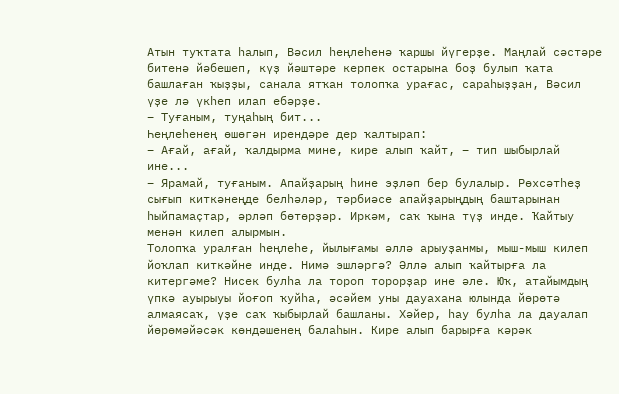Атын туҡтата һалып, Вәсил һеңлеһенә ҡаршы йүгерҙе. Маңлай сәстәре битенә йәбешеп, күҙ йәштәре керпек остарына боҙ булып ҡата башлаған ҡыҙҙы, санала ятҡан толопҡа урағас, сараһыҙҙан, Вәсил үҙе лә үкһеп илап ебәрҙе.
– Туғаным, туңаһың бит...
Һеңлеһенең өшөгән ирендәре дер ҡалтырап:
– Ағай, ағай, ҡалдырма мине, кире алып ҡайт, – тип шыбырлай ине...
– Ярамай, туғаным. Апайҙарың һине эҙләп бер булалыр. Рөхсәтһеҙ сығып киткәнеңде белһәләр, тәрбиәсе апайҙарыңдың баштарынан һыйпамаҫтар, әрләп бөтөрҙәр. Иркәм, саҡ ҡына түҙ инде. Ҡайтыу менән килеп алырмын.
Толопҡа уралған һеңлеһе, йылығамы әллә арыуҙанмы, мыш-мыш килеп йоҡлап киткәйне инде. Нимә эшләргә? Әллә алып ҡайтырға ла китергәме? Нисек булһа ла тороп торорҙар ине әле. Юҡ, атайымдың үпкә ауырыуы йоғоп ҡуйһа, әсәйем уны дауахана юлында йөрөтә алмаясаҡ, үҙе саҡ ҡыбырлай башланы. Хәйер, һау булһа ла дауалап йөрөмәйәсәк көндәшенең балаһын. Кире алып барырға кәрәк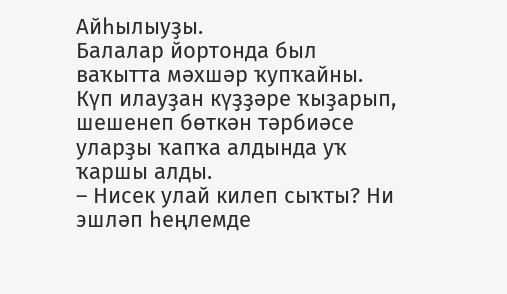Айһылыуҙы.
Балалар йортонда был ваҡытта мәхшәр ҡупҡайны. Күп илауҙан күҙҙәре ҡыҙарып, шешенеп бөткән тәрбиәсе уларҙы ҡапҡа алдында уҡ ҡаршы алды.
– Нисек улай килеп сыҡты? Ни эшләп һеңлемде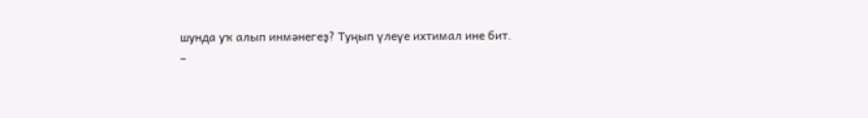шунда уҡ алып инмәнегеҙ? Туңып үлеүе ихтимал ине бит.
–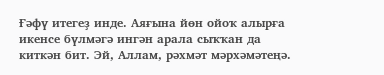Ғәфү итегеҙ инде. Аяғына йөн ойоҡ алырға икенсе бүлмәгә ингән арала сыҡҡан да киткән бит. Эй, Аллам, рәхмәт мәрхәмәтеңә.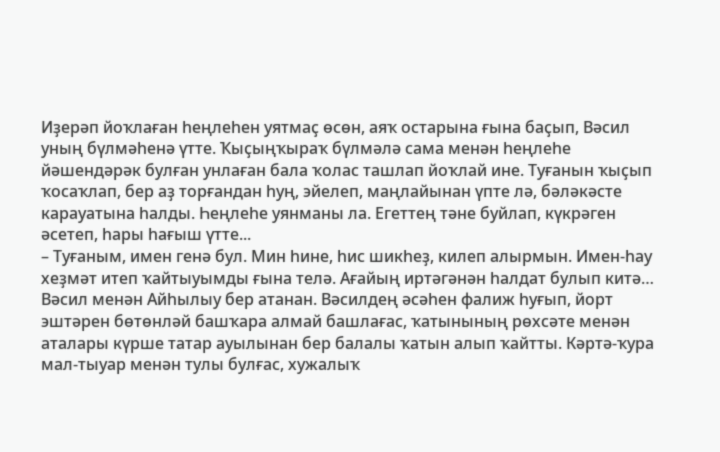Иҙерәп йоҡлаған һеңлеһен уятмаҫ өсөн, аяҡ остарына ғына баҫып, Вәсил уның бүлмәһенә үтте. Ҡыҫыңҡыраҡ бүлмәлә сама менән һеңлеһе йәшендәрәк булған унлаған бала ҡолас ташлап йоҡлай ине. Туғанын ҡыҫып ҡосаҡлап, бер аҙ торғандан һуң, эйелеп, маңлайынан үпте лә, бәләкәсте карауатына һалды. Һеңлеһе уянманы ла. Егеттең тәне буйлап, күкрәген әсетеп, һары һағыш үтте...
– Туғаным, имен генә бул. Мин һине, һис шикһеҙ, килеп алырмын. Имен-һау хеҙмәт итеп ҡайтыуымды ғына телә. Ағайың иртәгәнән һалдат булып китә…
Вәсил менән Айһылыу бер атанан. Вәсилдең әсәһен фалиж һуғып, йорт эштәрен бөтөнләй башҡара алмай башлағас, ҡатынының рөхсәте менән аталары күрше татар ауылынан бер балалы ҡатын алып ҡайтты. Кәртә-ҡура мал-тыуар менән тулы булғас, хужалыҡ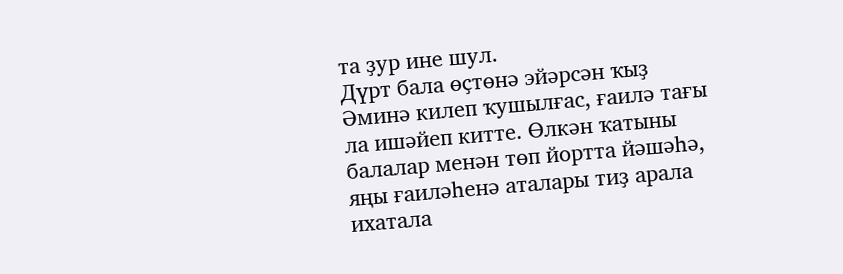та ҙур ине шул.
Дүрт бала өҫтөнә эйәрсән ҡыҙ Әминә килеп ҡушылғас, ғаилә тағы ла ишәйеп китте. Өлкән ҡатыны балалар менән төп йортта йәшәһә, яңы ғаиләһенә аталары тиҙ арала ихатала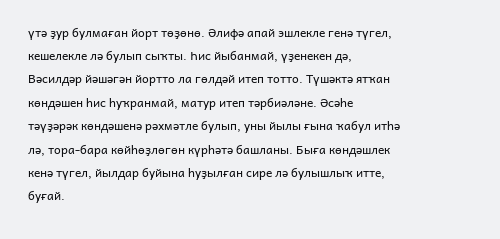үтә ҙур булмаған йорт төҙөнө. Әлифә апай эшлекле генә түгел, кешелекле лә булып сыҡты. Һис йыбанмай, үҙенекен дә, Вәсилдәр йәшәгән йортто ла гөлдәй итеп тотто. Түшәктә ятҡан көндәшен һис һуҡранмай, матур итеп тәрбиәләне. Әсәһе тәүҙәрәк көндәшенә рәхмәтле булып, уны йылы ғына ҡабул итһә лә, тора-бара көйһөҙлөгөн күрһәтә башланы. Быға көндәшлек кенә түгел, йылдар буйына һуҙылған сире лә булышлыҡ итте, буғай.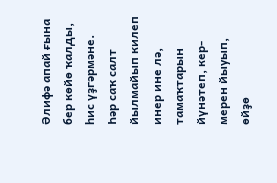Әлифә апай ғына бер көйө ҡалды, һис үҙгәрмәне. Һәр саҡ салт йылмайып килеп инер ине лә, тамаҡтарын йүнәтеп, кер-мерен йыуып, өйҙө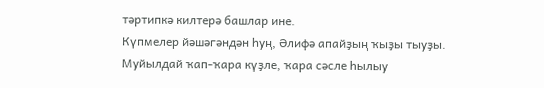тәртипкә килтерә башлар ине.
Күпмелер йәшәгәндән һуң, Әлифә апайҙың ҡыҙы тыуҙы. Муйылдай ҡап-ҡара күҙле, ҡара сәсле һылыу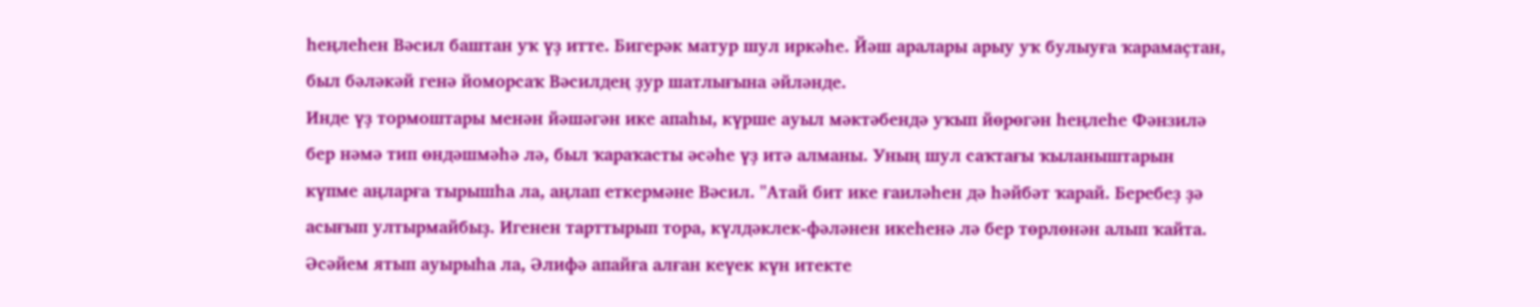һеңлеһен Вәсил баштан уҡ үҙ итте. Бигерәк матур шул иркәһе. Йәш аралары арыу уҡ булыуға ҡарамаҫтан, был бәләкәй генә йоморсаҡ Вәсилдең ҙур шатлығына әйләнде.
Инде үҙ тормоштары менән йәшәгән ике апаһы, күрше ауыл мәктәбендә уҡып йөрөгән һеңлеһе Фәнзилә бер нәмә тип өндәшмәһә лә, был ҡараҡасты әсәһе үҙ итә алманы. Уның шул саҡтағы ҡыланыштарын күпме аңларға тырышһа ла, аңлап еткермәне Вәсил. "Атай бит ике ғаиләһен дә һәйбәт ҡарай. Беребеҙ ҙә асығып ултырмайбыҙ. Игенен тарттырып тора, күлдәклек-фәләнен икеһенә лә бер төрлөнән алып ҡайта. Әсәйем ятып ауырыһа ла, Әлифә апайға алған кеүек күн итекте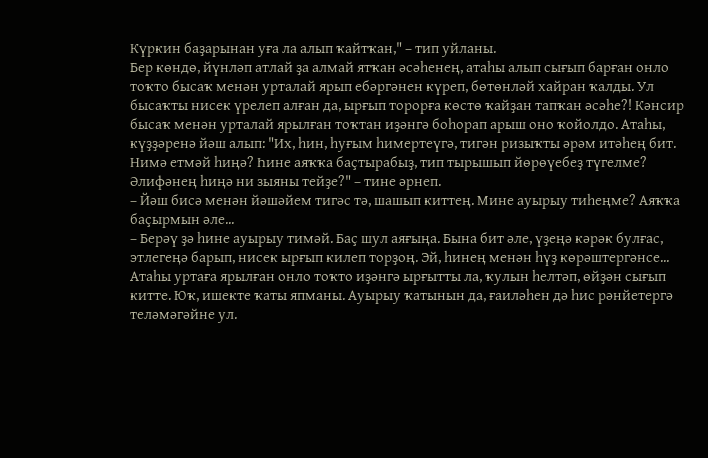Күркин баҙарынан уға ла алып ҡайтҡан," – тип уйланы.
Бер көндө, йүнләп атлай ҙа алмай ятҡан әсәһенең, атаһы алып сығып барған онло тоҡто бысаҡ менән урталай ярып ебәргәнен күреп, бөтөнләй хайран ҡалды. Ул бысаҡты нисек үрелеп алған да, ырғып торорға көстө ҡайҙан тапҡан әсәһе?! Кәнсир бысаҡ менән урталай ярылған тоҡтан иҙәнгә боһорап арыш оно ҡойолдо. Атаһы, күҙҙәренә йәш алып: "Их, һин, һуғым һимертеүгә, тигән ризыҡты әрәм итәһең бит. Нимә етмәй һиңә? Һине аяҡҡа баҫтырабыҙ, тип тырышып йөрөүебеҙ түгелме? Әлифәнең һиңә ни зыяны тейҙе?" – тине әрнеп.
– Йәш бисә менән йәшәйем тигәс тә, шашып киттең. Мине ауырыу тиһеңме? Аяҡҡа баҫырмын әле...
– Берәү ҙә һине ауырыу тимәй. Баҫ шул аяғыңа. Бына бит әле, үҙеңә кәрәк булғас, этлегеңә барып, нисек ырғып килеп торҙоң. Эй, һинең менән һүҙ көрәштергәнсе...
Атаһы уртаға ярылған онло тоҡто иҙәнгә ырғытты ла, ҡулын һелтәп, өйҙән сығып китте. Юҡ, ишекте ҡаты япманы. Ауырыу ҡатынын да, ғаиләһен дә һис рәнйетергә теләмәгәйне ул.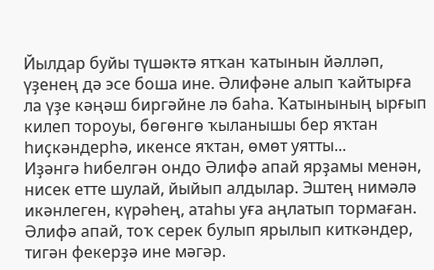Йылдар буйы түшәктә ятҡан ҡатынын йәлләп, үҙенең дә эсе боша ине. Әлифәне алып ҡайтырға ла үҙе кәңәш биргәйне лә баһа. Ҡатынының ырғып килеп тороуы, бөгөнгө ҡыланышы бер яҡтан һиҫкәндерһә, икенсе яҡтан, өмөт уятты...
Иҙәнгә һибелгән ондо Әлифә апай ярҙамы менән, нисек етте шулай, йыйып алдылар. Эштең нимәлә икәнлеген, күрәһең, атаһы уға аңлатып тормаған. Әлифә апай, тоҡ серек булып ярылып киткәндер, тигән фекерҙә ине мәгәр.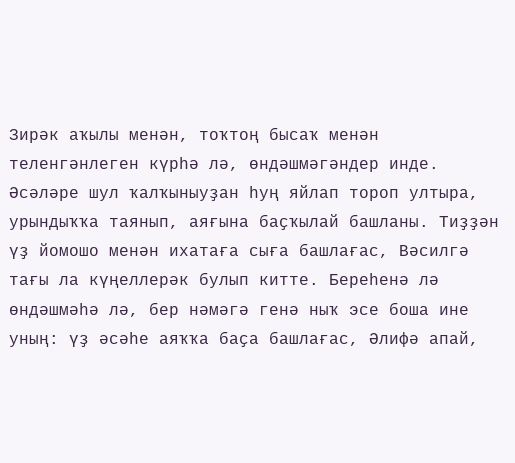Зирәк аҡылы менән, тоҡтоң бысаҡ менән теленгәнлеген күрһә лә, өндәшмәгәндер инде.
Әсәләре шул ҡалҡыныуҙан һуң яйлап тороп ултыра, урындыҡҡа таянып, аяғына баҫҡылай башланы. Тиҙҙән үҙ йомошо менән ихатаға сыға башлағас, Вәсилгә тағы ла күңеллерәк булып китте. Береһенә лә өндәшмәһә лә, бер нәмәгә генә ныҡ эсе боша ине уның: үҙ әсәһе аяҡҡа баҫа башлағас, Әлифә апай,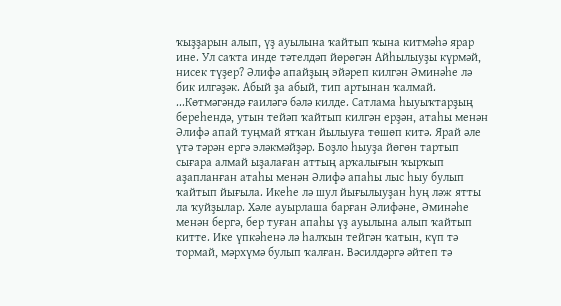ҡыҙҙарын алып, үҙ ауылына ҡайтып ҡына китмәһә ярар ине. Ул саҡта инде тәтелдәп йөрөгән Айһылыуҙы күрмәй, нисек түҙер? Әлифә апайҙың эйәреп килгән Әминәһе лә бик илгәҙәк. Абый ҙа абый, тип артынан ҡалмай.
...Көтмәгәндә ғаиләгә бәлә килде. Сатлама һыуыҡтарҙың береһендә, утын тейәп ҡайтып килгән ерҙән, атаһы менән Әлифә апай туңмай ятҡан йылыуға төшөп китә. Ярай әле үтә тәрән ергә эләкмәйҙәр. Боҙло һыуҙа йөгөн тартып сығара алмай ыҙалаған аттың арҡалығын ҡырҡып аҙапланған атаһы менән Әлифә апаһы лыс һыу булып ҡайтып йығыла. Икеһе лә шул йығылыуҙан һуң ләж ятты ла ҡуйҙылар. Хәле ауырлаша барған Әлифәне, Әминәһе менән бергә, бер туған апаһы үҙ ауылына алып ҡайтып китте. Ике үпкәһенә лә һалҡын тейгән ҡатын, күп тә тормай, мәрхүмә булып ҡалған. Вәсилдәргә әйтеп тә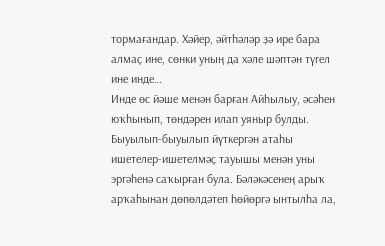тормағандар. Хәйер, әйтһәләр ҙә ире бара алмаҫ ине, сөнки уның да хәле шәптән түгел ине инде…
Инде өс йәше менән барған Айһылыу, әсәһен юҡһынып, төндәрен илап уяныр булды. Быуылып-быуылып йүткергән атаһы ишетелер-ишетелмәҫ тауышы менән уны эргәһенә саҡырған була. Бәләкәсенең арыҡ арҡаһынан дөпөлдәтеп һөйөргә ынтылһа ла,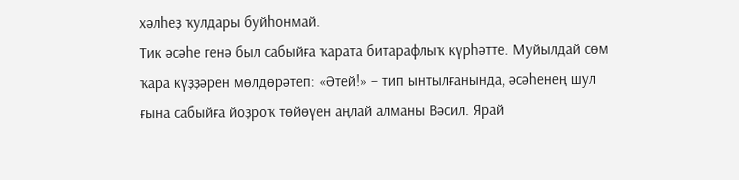хәлһеҙ ҡулдары буйһонмай.
Тик әсәһе генә был сабыйға ҡарата битарафлыҡ күрһәтте. Муйылдай сөм ҡара күҙҙәрен мөлдөрәтеп: «Әтей!» – тип ынтылғанында, әсәһенең шул ғына сабыйға йоҙроҡ төйөүен аңлай алманы Вәсил. Ярай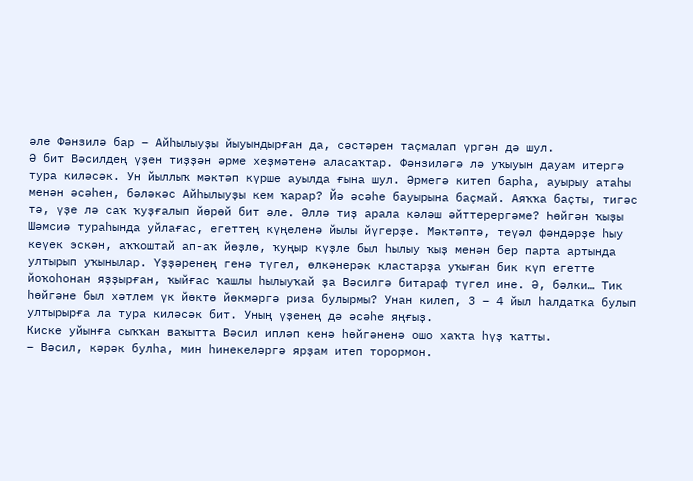әле Фәнзилә бар – Айһылыуҙы йыуындырған да, сәстәрен таҫмалап үргән дә шул.
Ә бит Вәсилдең үҙен тиҙҙән әрме хеҙмәтенә аласаҡтар. Фәнзиләгә лә уҡыуын дауам итергә тура киләсәк. Ун йыллыҡ мәктәп күрше ауылда ғына шул. Әрмегә китеп барһа, ауырыу атаһы менән әсәһен, бәләкәс Айһылыуҙы кем ҡарар? Йә әсәһе бауырына баҫмай. Аяҡҡа баҫты, тигәс тә, үҙе лә саҡ ҡуҙғалып йөрөй бит әле. Әллә тиҙ арала кәләш әйттерергәме? Һөйгән ҡыҙы Шәмсиә тураһында уйлағас, егеттең күңеленә йылы йүгерҙе. Мәктәптә, теүәл фәндәрҙе һыу кеүек эскән, аҡҡоштай ап-аҡ йөҙлө, ҡуңыр күҙле был һылыу ҡыҙ менән бер парта артында ултырып уҡынылар. Үҙҙәренең генә түгел, өлкәнерәк кластарҙа уҡыған бик күп егетте йоҡоһонан яҙҙырған, ҡыйғас ҡашлы һылыуҡай ҙа Вәсилгә битараф түгел ине. Ә, бәлки… Тик һөйгәне был хәтлем үк йөктө йөкмәргә риза булырмы? Унан килеп, 3 – 4 йыл һалдатка булып ултырырға ла тура киләсәк бит. Уның үҙенең дә әсәһе яңғыҙ.
Киске уйынға сыҡҡан ваҡытта Вәсил ипләп кенә һөйгәненә ошо хаҡта һүҙ ҡатты.
– Вәсил, кәрәк булһа, мин һинекеләргә ярҙам итеп торормон.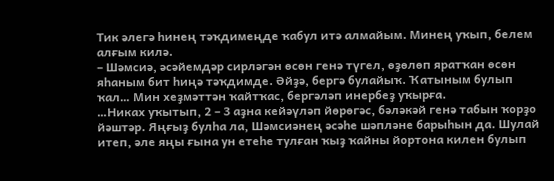Тик әлегә һинең тәҡдимеңде ҡабул итә алмайым. Минең уҡып, белем алғым килә.
– Шәмсиә, әсәйемдәр сирләгән өсөн генә түгел, өҙөлөп яратҡан өсөн яһаным бит һиңә тәҡдимде. Әйҙә, бергә булайыҡ. Ҡатыным булып ҡал… Мин хеҙмәттән ҡайтҡас, бергәләп инербеҙ уҡырға.
…Никах уҡытып, 2 – 3 аҙна кейәүләп йөрөгәс, бәләкәй генә табын ҡорҙо йәштәр. Яңғыҙ булһа ла, Шәмсиәнең әсәһе шәпләне барыһын да. Шулай итеп, әле яңы ғына ун етеһе тулған ҡыҙ ҡайны йортона килен булып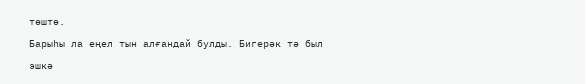төштө.
Барыһы ла еңел тын алғандай булды. Бигерәк тә был эшкә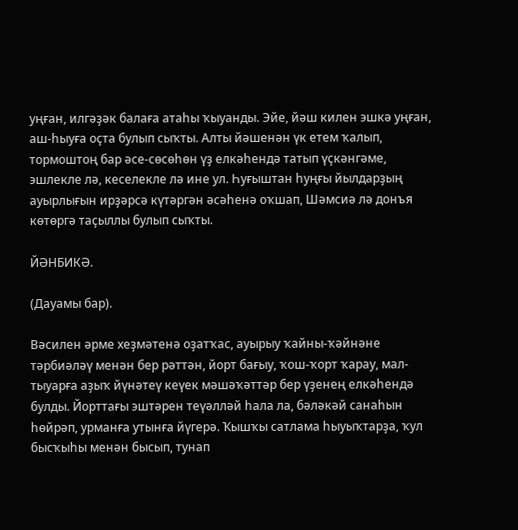уңған, илгәҙәк балаға атаһы ҡыуанды. Эйе, йәш килен эшкә уңған, аш-һыуға оҫта булып сыҡты. Алты йәшенән үк етем ҡалып, тормоштоң бар әсе-сөсөһөн үҙ елкәһендә татып үҫкәнгәме, эшлекле лә, кеселекле лә ине ул. Һуғыштан һуңғы йылдарҙың ауырлығын ирҙәрсә күтәргән әсәһенә оҡшап, Шәмсиә лә донъя көтөргә таҫыллы булып сыҡты.

ЙӘНБИКӘ.

(Дауамы бар).

Вәсилен әрме хеҙмәтенә оҙатҡас, ауырыу ҡайны-ҡәйнәне тәрбиәләү менән бер рәттән, йорт бағыу, ҡош-ҡорт ҡарау, мал-тыуарға аҙыҡ йүнәтеү кеүек мәшәҡәттәр бер үҙенең елкәһендә булды. Йорттағы эштәрен теүәлләй һала ла, бәләкәй санаһын һөйрәп, урманға утынға йүгерә. Ҡышҡы сатлама һыуыҡтарҙа, ҡул бысҡыһы менән бысып, тунап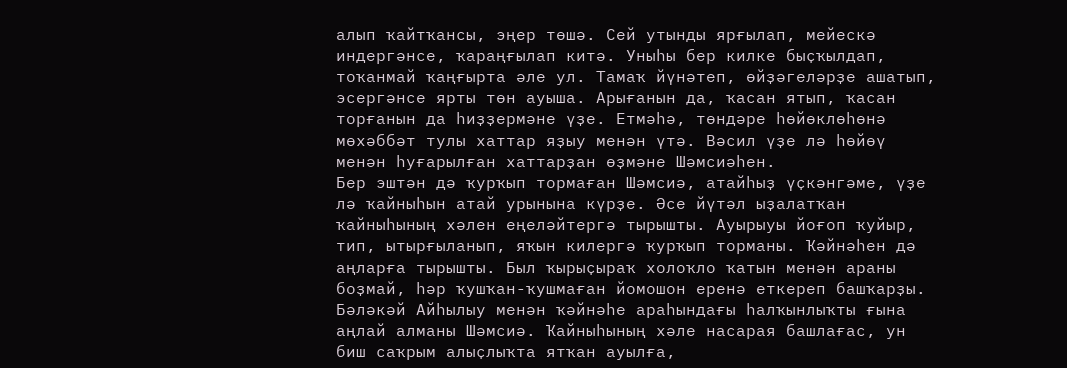алып ҡайтҡансы, эңер төшә. Сей утынды ярғылап, мейескә индергәнсе, ҡараңғылап китә. Уныһы бер килке быҫҡылдап, тоҡанмай ҡаңғырта әле ул. Тамаҡ йүнәтеп, өйҙәгеләрҙе ашатып, эсергәнсе ярты төн ауыша. Арығанын да, ҡасан ятып, ҡасан торғанын да һиҙҙермәне үҙе. Етмәһә, төндәре һөйөклөһөнә мөхәббәт тулы хаттар яҙыу менән үтә. Вәсил үҙе лә һөйөү менән һуғарылған хаттарҙан өҙмәне Шәмсиәһен.
Бер эштән дә ҡурҡып тормаған Шәмсиә, атайһыҙ үҫкәнгәме, үҙе лә ҡайныһын атай урынына күрҙе. Әсе йүтәл ыҙалатҡан ҡайныһының хәлен еңеләйтергә тырышты. Ауырыуы йоғоп ҡуйыр, тип, ытырғыланып, яҡын килергә ҡурҡып торманы. Ҡәйнәһен дә аңларға тырышты. Был ҡырыҫыраҡ холоҡло ҡатын менән араны боҙмай, һәр ҡушҡан-ҡушмаған йомошон еренә еткереп башҡарҙы. Бәләкәй Айһылыу менән ҡәйнәһе араһындағы һалҡынлыҡты ғына аңлай алманы Шәмсиә. Ҡайныһының хәле насарая башлағас, ун биш саҡрым алыҫлыҡта ятҡан ауылға,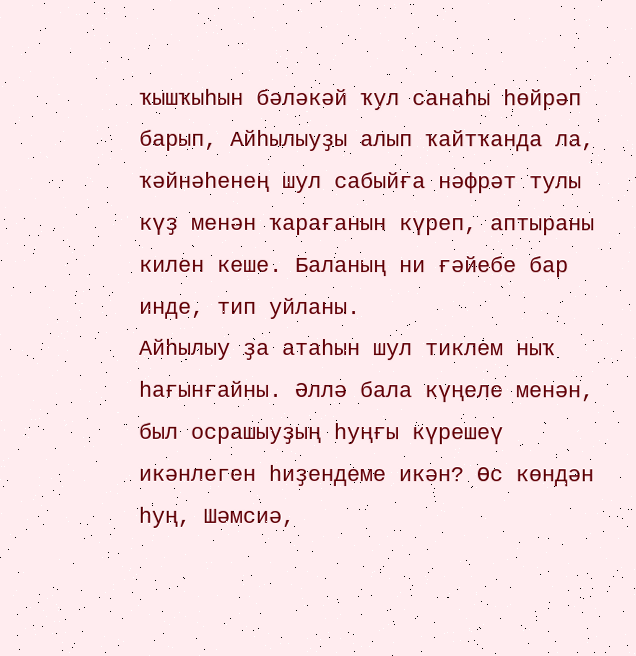ҡышҡыһын бәләкәй ҡул санаһы һөйрәп барып, Айһылыуҙы алып ҡайтҡанда ла, ҡәйнәһенең шул сабыйға нәфрәт тулы күҙ менән ҡарағанын күреп, аптыраны килен кеше. Баланың ни ғәйебе бар инде, тип уйланы.
Айһылыу ҙа атаһын шул тиклем ныҡ һағынғайны. Әллә бала күңеле менән, был осрашыуҙың һуңғы күрешеү икәнлеген һиҙендеме икән? Өс көндән һуң, Шәмсиә,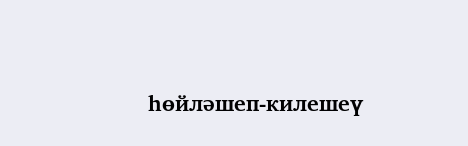һөйләшеп-килешеү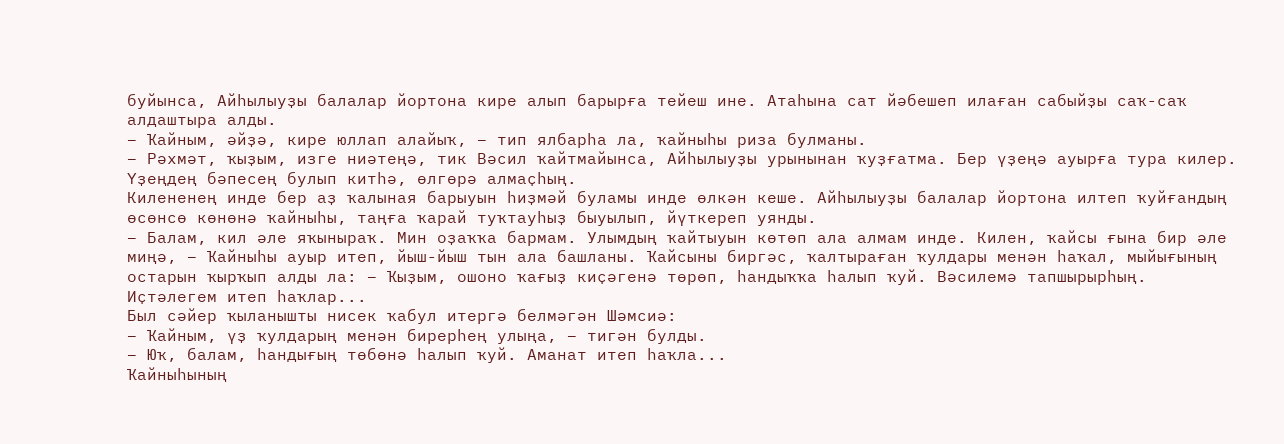буйынса, Айһылыуҙы балалар йортона кире алып барырға тейеш ине. Атаһына сат йәбешеп илаған сабыйҙы саҡ-саҡ алдаштыра алды.
– Ҡайным, әйҙә, кире юллап алайыҡ, – тип ялбарһа ла, ҡайныһы риза булманы.
– Рәхмәт, ҡыҙым, изге ниәтеңә, тик Вәсил ҡайтмайынса, Айһылыуҙы урынынан ҡуҙғатма. Бер үҙеңә ауырға тура килер. Үҙеңдең бәпесең булып китһә, өлгөрә алмаҫһың.
Килененең инде бер аҙ ҡалыная барыуын һиҙмәй буламы инде өлкән кеше. Айһылыуҙы балалар йортона илтеп ҡуйғандың өсөнсө көнөнә ҡайныһы, таңға ҡарай туҡтауһыҙ быуылып, йүткереп уянды.
– Балам, кил әле яҡыныраҡ. Мин оҙаҡҡа бармам. Улымдың ҡайтыуын көтөп ала алмам инде. Килен, ҡайсы ғына бир әле миңә, – Ҡайныһы ауыр итеп, йыш-йыш тын ала башланы. Ҡайсыны биргәс, ҡалтыраған ҡулдары менән һаҡал, мыйығының остарын ҡырҡып алды ла: – Ҡыҙым, ошоно ҡағыҙ киҫәгенә төрөп, һандыҡҡа һалып ҡуй. Вәсилемә тапшырырһың. Иҫтәлегем итеп һаҡлар...
Был сәйер ҡыланышты нисек ҡабул итергә белмәгән Шәмсиә:
– Ҡайным, үҙ ҡулдарың менән бирерһең улыңа, – тигән булды.
– Юҡ, балам, һандығың төбөнә һалып ҡуй. Аманат итеп һаҡла...
Ҡайныһының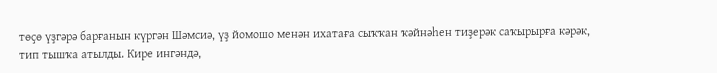төҫө үҙгәрә барғанын күргән Шәмсиә, үҙ йомошо менән ихатаға сыҡҡан ҡәйнәһен тиҙерәк саҡырырға кәрәк, тип тышҡа атылды. Кире ингәндә,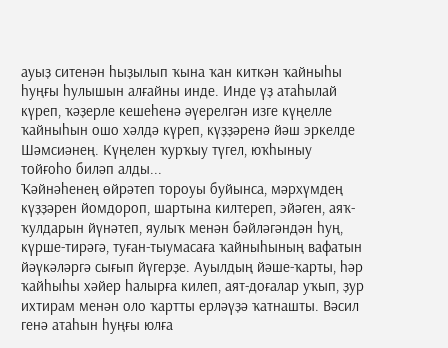ауыҙ ситенән һыҙылып ҡына ҡан киткән ҡайныһы һуңғы һулышын алғайны инде. Инде үҙ атаһылай күреп, ҡәҙерле кешеһенә әүерелгән изге күңелле ҡайныһын ошо хәлдә күреп, күҙҙәренә йәш эркелде Шәмсиәнең. Күңелен ҡурҡыу түгел, юҡһыныу тойғоһо биләп алды...
Ҡәйнәһенең өйрәтеп тороуы буйынса, мәрхүмдең күҙҙәрен йомдороп, шартына килтереп, эйәген, аяҡ-ҡулдарын йүнәтеп, яулыҡ менән бәйләгәндән һуң, күрше-тирәгә, туған-тыумасаға ҡайныһының вафатын йәүкәләргә сығып йүгерҙе. Ауылдың йәше-ҡарты, һәр ҡайһыһы хәйер һалырға килеп, аят-доғалар уҡып, ҙур ихтирам менән оло ҡартты ерләүҙә ҡатнашты. Вәсил генә атаһын һуңғы юлға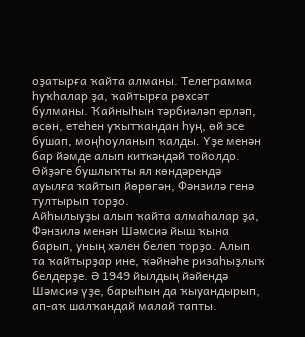оҙатырға ҡайта алманы. Телеграмма һуҡһалар ҙа, ҡайтырға рөхсәт булманы. Ҡайныһын тәрбиәләп ерләп, өсөн, етеһен уҡытҡандан һуң, өй эсе бушап, моңһоуланып ҡалды. Үҙе менән бар йәмде алып киткәндәй тойолдо. Өйҙәге бушлыҡты ял көндәрендә ауылға ҡайтып йөрөгән, Фәнзилә генә тултырып торҙо.
Айһылыуҙы алып ҡайта алмаһалар ҙа, Фәнзилә менән Шәмсиә йыш ҡына барып, уның хәлен белеп торҙо. Алып та ҡайтырҙар ине, ҡәйнәһе ризаһыҙлыҡ белдерҙе. Ә 1949 йылдың йәйендә Шәмсиә үҙе, барыһын да ҡыуандырып, ап-аҡ шалҡандай малай тапты.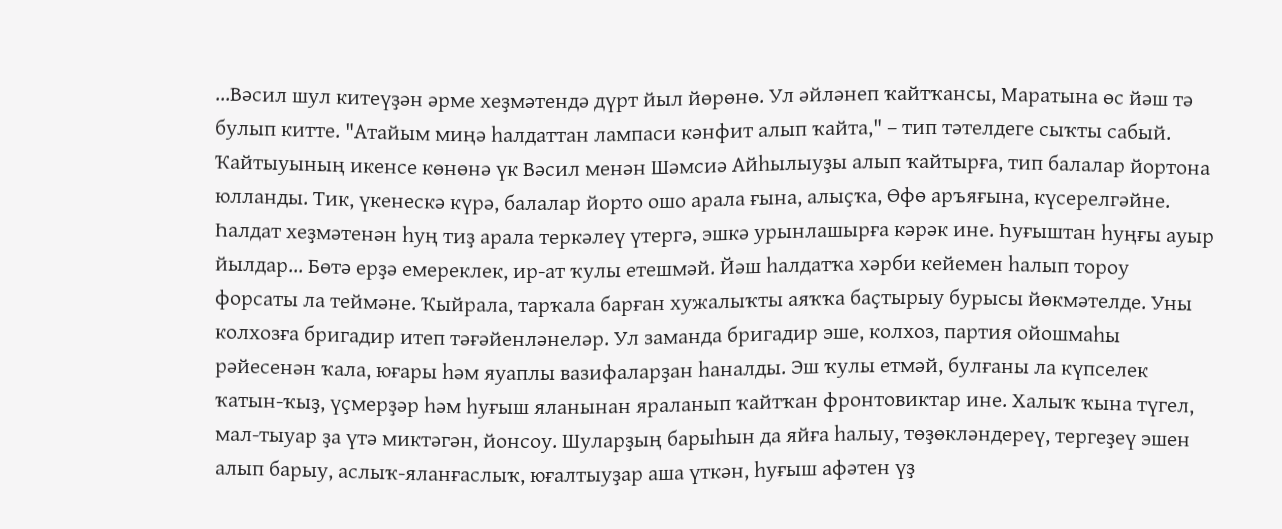...Вәсил шул китеүҙән әрме хеҙмәтендә дүрт йыл йөрөнө. Ул әйләнеп ҡайтҡансы, Маратына өс йәш тә булып китте. "Атайым миңә һалдаттан лампаси кәнфит алып ҡайта," – тип тәтелдеге сыҡты сабый.
Ҡайтыуының икенсе көнөнә үк Вәсил менән Шәмсиә Айһылыуҙы алып ҡайтырға, тип балалар йортона юлланды. Тик, үкенескә күрә, балалар йорто ошо арала ғына, алыҫҡа, Өфө аръяғына, күсерелгәйне. Һалдат хеҙмәтенән һуң тиҙ арала теркәлеү үтергә, эшкә урынлашырға кәрәк ине. Һуғыштан һуңғы ауыр йылдар... Бөтә ерҙә емереклек, ир-ат ҡулы етешмәй. Йәш һалдатҡа хәрби кейемен һалып тороу форсаты ла теймәне. Ҡыйрала, тарҡала барған хужалыҡты аяҡҡа баҫтырыу бурысы йөкмәтелде. Уны колхозға бригадир итеп тәғәйенләнеләр. Ул заманда бригадир эше, колхоз, партия ойошмаһы рәйесенән ҡала, юғары һәм яуаплы вазифаларҙан һаналды. Эш ҡулы етмәй, булғаны ла күпселек ҡатын-ҡыҙ, үҫмерҙәр һәм һуғыш яланынан яраланып ҡайтҡан фронтовиктар ине. Халыҡ ҡына түгел, мал-тыуар ҙа үтә миктәгән, йонсоу. Шуларҙың барыһын да яйға һалыу, төҙөкләндереү, тергеҙеү эшен алып барыу, аслыҡ-яланғаслыҡ, юғалтыуҙар аша үткән, һуғыш афәтен үҙ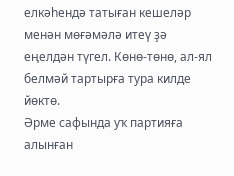елкәһендә татыған кешеләр менән мөғәмәлә итеү ҙә еңелдән түгел. Көнө-төнө, ал-ял белмәй тартырға тура килде йөктө.
Әрме сафында уҡ партияға алынған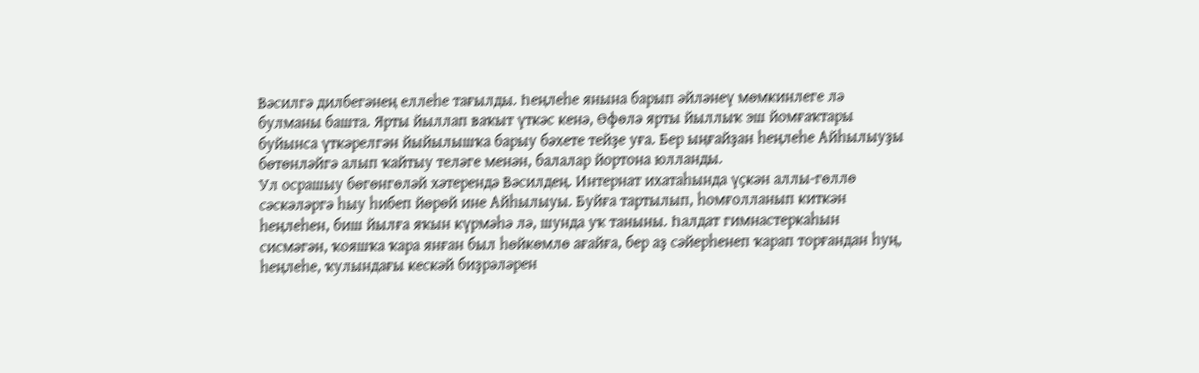Вәсилгә дилбегәнең еллеһе тағылды. Һеңлеһе янына барып әйләнеү мөмкинлеге лә булманы башта. Ярты йыллап ваҡыт үткәс кенә, Өфөлә ярты йыллыҡ эш йомғаҡтары буйынса үткәрелгән йыйылышҡа барыу бәхете тейҙе уға. Бер ыңғайҙан һеңлеһе Айһылыуҙы бөтөнләйгә алып ҡайтыу теләге менән, балалар йортона юлланды.
Ул осрашыу бөгөнгөләй хәтерендә Вәсилдең. Интернат ихатаһында үҫкән аллы-гөллө сәскәләргә һыу һибеп йөрөй ине Айһылыуы. Буйға тартылып, һомғолланып киткән һеңлеһен, биш йылға яҡын күрмәһә лә, шунда уҡ таныны. Һалдат гимнастеркаһын сисмәгән, ҡояшҡа ҡара янған был һөйкөмлө ағайға, бер аҙ сәйерһенеп ҡарап торғандан һуң, һеңлеһе, ҡулындағы кескәй биҙрәләрен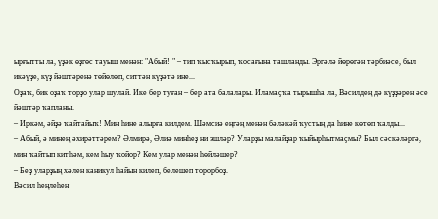ырғытты ла, үҙәк өҙгөс тауыш менән: "Абый! " – тип ҡысҡырып, ҡосағына ташланды. Эргәлә йөрөгән тәрбиәсе, был икәүҙе, күҙ йәштәренә төйөлөп, ситтән күҙәтә ине...
Оҙаҡ, бик оҙаҡ торҙо улар шулай. Ике бер туған – бер ата балалары. Иламаҫҡа тырышһа ла, Вәсилдең дә күҙҙәрен әсе йәштәр ҡапланы.
– Иркәм, әйҙә ҡайтайыҡ! Мин һине алырға килдем. Шәмсиә еңгәң менән бәләкәй ҡустың да һине көтөп ҡалды...
– Абый, ә минең әхирәттәрем? Әлмирә, Әлиә минһеҙ ни эшләр? Уларҙы малайҙар ҡыйырһытмаҫмы? Был сәскәләргә, мин ҡайтып китһәм, кем һыу ҡойор? Кем улар менән һөйләшер?
– Беҙ уларҙың хәлен каникул һайын килеп, белешеп торорбоҙ.
Вәсил һеңлеһен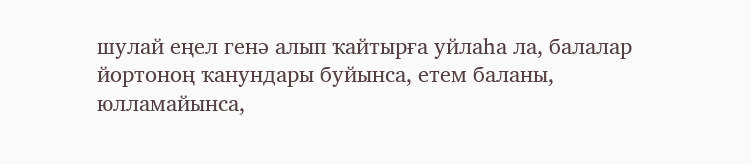шулай еңел генә алып ҡайтырға уйлаһа ла, балалар йортоноң ҡанундары буйынса, етем баланы, юлламайынса,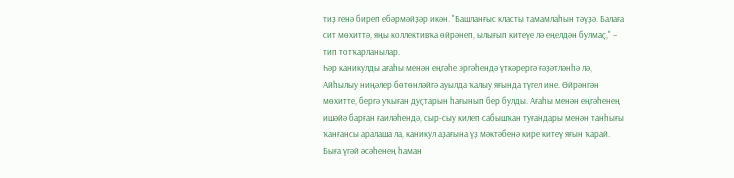тиҙ генә биреп ебәрмәйҙәр икән. "Башланғыс класты тамамлаһын тәүҙә. Балаға сит мөхиттә, яңы коллективҡа өйрәнеп, ылығып китеүе лә еңелдән булмаҫ," – тип тотҡарланылар.
Һәр каникулды ағаһы менән еңгәһе эргәһендә үткәрергә ғәҙәтләнһә лә, Айһылыу ниңәлер бөтөнләйгә ауылда ҡалыу яғында түгел ине. Өйрәнгән мөхитте, бергә уҡыған дуҫтарын һағынып бер булды. Ағаһы менән еңгәһенең ишәйә барған ғаиләһендә, сыр-сыу килеп сабышҡан туғандары менән танһығы ҡанғансы аралаша ла, каникул аҙағына үҙ мәктәбенә кире китеү яғын ҡарай. Быға үгәй әсәһенең һаман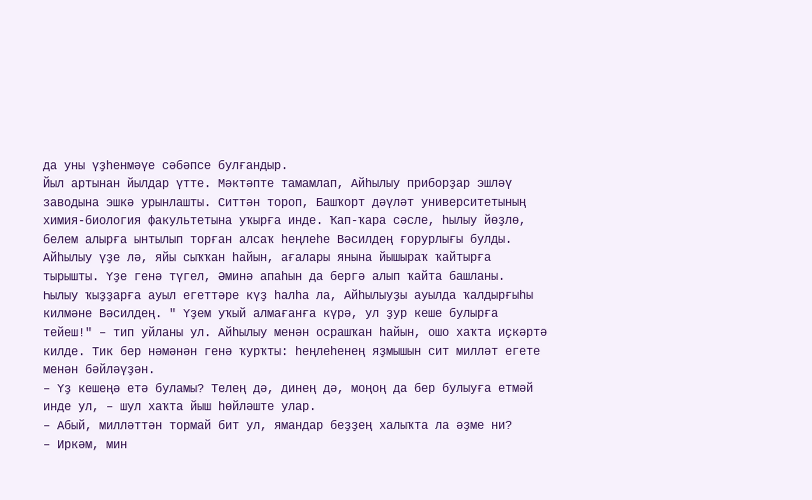да уны үҙһенмәүе сәбәпсе булғандыр.
Йыл артынан йылдар үтте. Мәктәпте тамамлап, Айһылыу приборҙар эшләү заводына эшкә урынлашты. Ситтән тороп, Башҡорт дәүләт университетының химия-биология факультетына уҡырға инде. Ҡап-ҡара сәсле, һылыу йөҙлө, белем алырға ынтылып торған алсаҡ һеңлеһе Вәсилдең ғорурлығы булды. Айһылыу үҙе лә, яйы сыҡҡан һайын, ағалары янына йышыраҡ ҡайтырға тырышты. Үҙе генә түгел, Әминә апаһын да бергә алып ҡайта башланы.
Һылыу ҡыҙҙарға ауыл егеттәре күҙ һалһа ла, Айһылыуҙы ауылда ҡалдырғыһы килмәне Вәсилдең. " Үҙем уҡый алмағанға күрә, ул ҙур кеше булырға тейеш!" – тип уйланы ул. Айһылыу менән осрашҡан һайын, ошо хаҡта иҫкәртә килде. Тик бер нәмәнән генә ҡурҡты: һеңлеһенең яҙмышын сит милләт егете менән бәйләүҙән.
– Үҙ кешеңә етә буламы? Телең дә, динең дә, моңоң да бер булыуға етмәй инде ул, – шул хаҡта йыш һөйләште улар.
– Абый, милләттән тормай бит ул, ямандар беҙҙең халыҡта ла әҙме ни?
– Иркәм, мин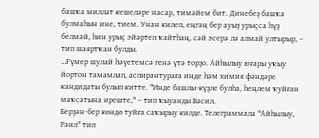башҡа милләт кешеләре насар, тимәйем бит. Динебеҙ башҡа булмаһын ине, тием. Унан килеп, еңгәң бер ауыҙ урыҫса һүҙ белмәй, һин урыҫ эйәртеп ҡайтһаң, сәй эсерә лә алмай ултырыр, – тип шаяртҡан булды.
…Ғүмер шулай һәүетемсә генә үтә торҙо. Айһылыу юғары уҡыу йортон тамамлап, аспирантураға инде һәм химия фәндәре кандидаты булып китте. "Инде башлы-күҙле булһа, һеңлем ҡуйған маҡсатына иреште," – тип ҡыуанды Вәсил.
Берҙән-бер көндө туйға саҡырыу килде. Телеграммала "Айһылыу, Рәил" тип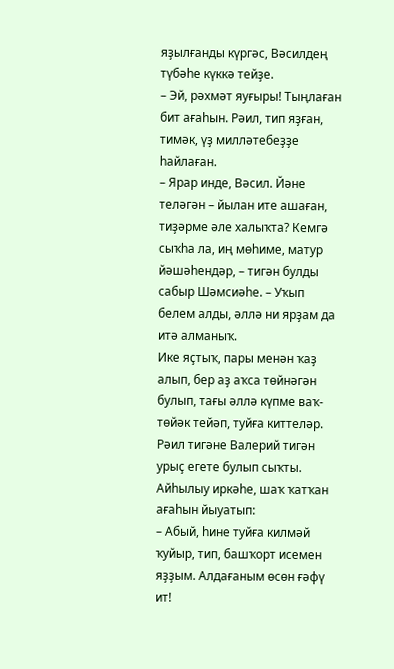яҙылғанды күргәс, Вәсилдең түбәһе күккә тейҙе.
– Эй, рәхмәт яуғыры! Тыңлаған бит ағаһын. Рәил, тип яҙған, тимәк, үҙ милләтебеҙҙе һайлаған.
– Ярар инде, Вәсил. Йәне теләгән – йылан ите ашаған, тиҙәрме әле халыҡта? Кемгә сыҡһа ла, иң мөһиме, матур йәшәһендәр, – тигән булды сабыр Шәмсиәһе. – Уҡып белем алды, әллә ни ярҙам да итә алманыҡ.
Ике яҫтыҡ, пары менән ҡаҙ алып, бер аҙ аҡса төйнәгән булып, тағы әллә күпме ваҡ-төйәк тейәп, туйға киттеләр. Рәил тигәне Валерий тигән урыҫ егете булып сыҡты. Айһылыу иркәһе, шаҡ ҡатҡан ағаһын йыуатып:
– Абый, һине туйға килмәй ҡуйыр, тип, башҡорт исемен яҙҙым. Алдағаным өсөн ғәфү ит!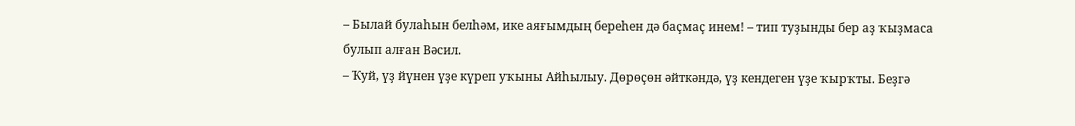– Былай булаһын белһәм, ике аяғымдың береһен дә баҫмаҫ инем! – тип туҙынды бер аҙ ҡыҙмаса булып алған Вәсил.
– Ҡуй, үҙ йүнен үҙе күреп уҡыны Айһылыу. Дөрөҫөн әйткәндә, үҙ кендеген үҙе ҡырҡты. Беҙгә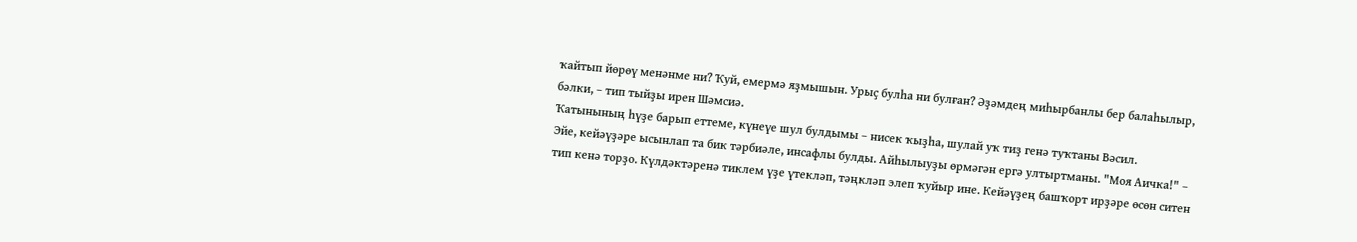ҡайтып йөрөү менәнме ни? Ҡуй, емермә яҙмышын. Урыҫ булһа ни булған? Әҙәмдең миһырбанлы бер балаһылыр, бәлки, – тип тыйҙы ирен Шәмсиә.
Ҡатынының һүҙе барып еттеме, күнеүе шул булдымы – нисек ҡыҙһа, шулай уҡ тиҙ генә туҡтаны Вәсил.
Эйе, кейәүҙәре ысынлап та бик тәрбиәле, инсафлы булды. Айһылыуҙы өрмәгән ергә ултыртманы. "Моя Аичка!" – тип кенә торҙо. Күлдәктәренә тиклем үҙе үтекләп, тәңкләп элеп ҡуйыр ине. Кейәүҙең башҡорт ирҙәре өсөн ситен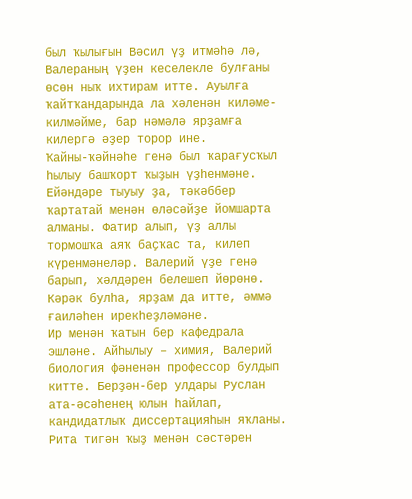был ҡылығын Вәсил үҙ итмәһә лә, Валераның үҙен кеселекле булғаны өсөн ныҡ ихтирам итте. Ауылға ҡайтҡандарында ла хәленән киләме-килмәйме, бар нәмәлә ярҙамға килергә әҙер торор ине.
Ҡайны-ҡәйнәһе генә был ҡарағусҡыл һылыу башҡорт ҡыҙын үҙһенмәне. Ейәндәре тыуыу ҙа, тәкәббер ҡартатай менән өләсәйҙе йомшарта алманы. Фатир алып, үҙ аллы тормошҡа аяҡ баҫҡас та, килеп күренмәнеләр. Валерий үҙе генә барып, хәлдәрен белешеп йөрөнө. Кәрәк булһа, ярҙам да итте, әммә ғаиләһен ирекһеҙләмәне.
Ир менән ҡатын бер кафедрала эшләне. Айһылыу – химия, Валерий биология фәненән профессор булдып китте. Берҙән-бер улдары Руслан ата-әсәһенең юлын һайлап, кандидатлыҡ диссертацияһын яҡланы. Рита тигән ҡыҙ менән сәстәрен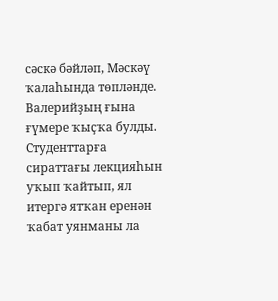сәскә бәйләп, Мәскәү ҡалаһында төпләнде. Валерийҙың ғына ғүмере ҡыҫҡа булды. Студенттарға сираттағы лекцияһын уҡып ҡайтып, ял итергә ятҡан еренән ҡабат уянманы ла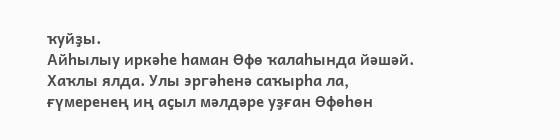ҡуйҙы.
Айһылыу иркәһе һаман Өфө ҡалаһында йәшәй. Хаҡлы ялда. Улы эргәһенә саҡырһа ла, ғүмеренең иң аҫыл мәлдәре уҙған Өфөһөн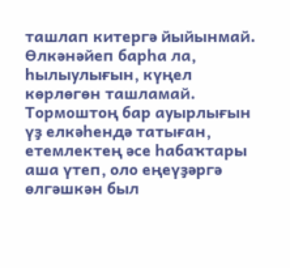ташлап китергә йыйынмай. Өлкәнәйеп барһа ла, һылыулығын, күңел көрлөгөн ташламай. Тормоштоң бар ауырлығын үҙ елкәһендә татыған, етемлектең әсе һабаҡтары аша үтеп, оло еңеүҙәргә өлгәшкән был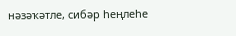нәзәҡәтле, сибәр һеңлеһе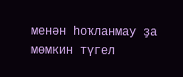менән һоҡланмау ҙа мөмкин түгел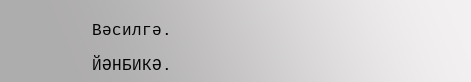Вәсилгә.

ЙӘНБИКӘ.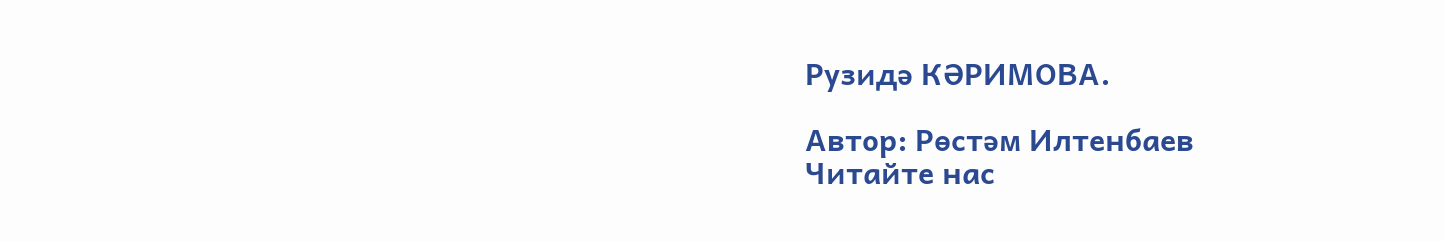Рузидә КӘРИМОВА.

Автор: Рөстәм Илтенбаев
Читайте нас